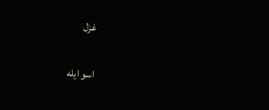غزل

اسو ايله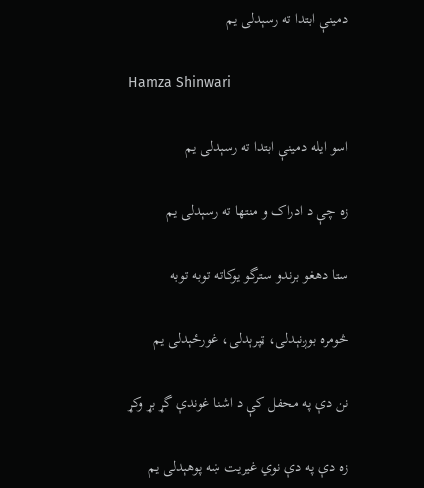دمينې ابتدا ته رسېدلی يم

Hamza Shinwari

اسو ايله دمينې ابتدا ته رسېدلی يم

زه چې د ادراک و منتها ته رسېدلی يم

ستا دهغو برندو سترگو يوکاته توبه توبه

څومره بوږنېدلی، ټپرېدلی، غورځېدلی يم

نن دې په محفل کې د اشنا غوندې گړ بړ وکړ

زه دې په دې نوي غيريت ښه پوهېدلی يم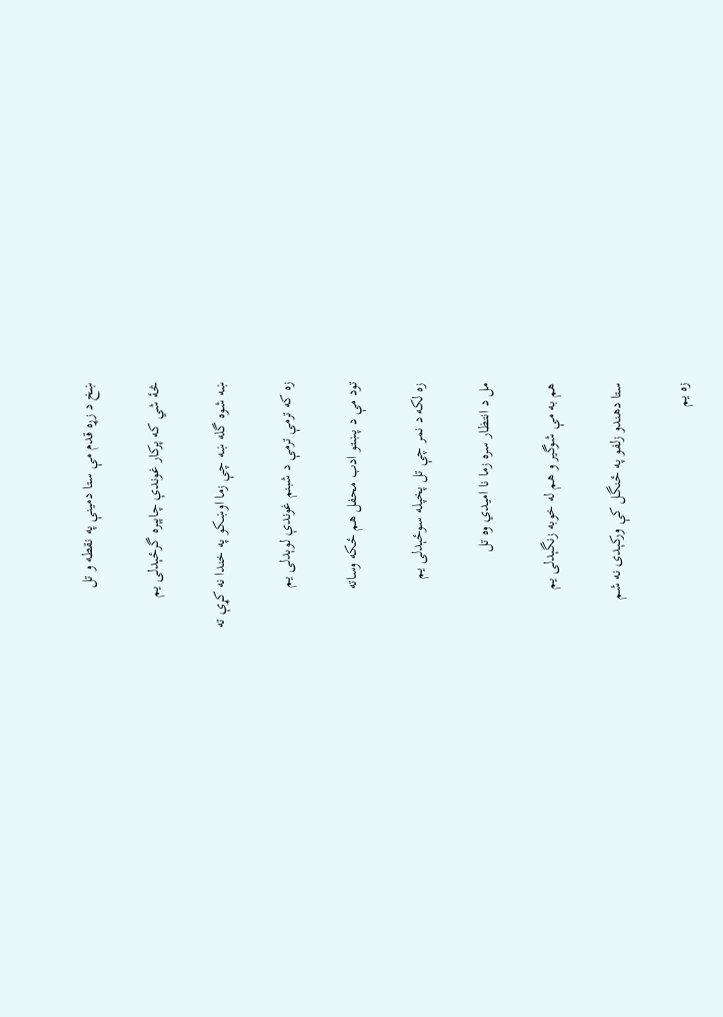ښخ د زړه قدم مې ستا دمينې په نقطه و تل

څۀ شي که پرکار غوندې چاپېره گرځېدلی يم

ښه شوه گله ښه چې زما اوښکو په خندا نه کړې ته

زه که ترمې ترمې د شبنم غوندې لوېدلی يم

تود مې د پښتو ادب محفل هم ځکه وساته

زه لکه د نمر چې تل پخپله سوځېدلی يم

مل د انتظار سره زما نا اميدي وه تل

هم به مې شوگير و هم له خوبه زنگېدلی يم

ستا دهندو زلفو په ځنگل کې ورکېدی نه شم

زه يم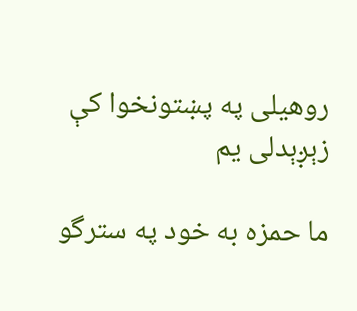روهيلی په پښتونخوا کې زېږېدلی يم

ما حمزه به خود په سترگو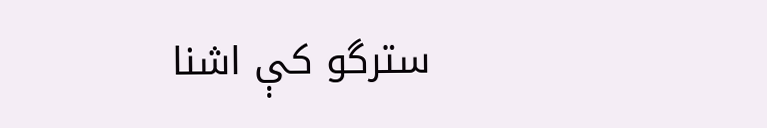سترگو کې اشنا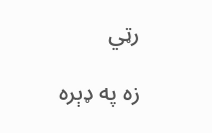رټي

زه په ډېره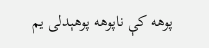پوهه کې ناپوهه پوهېدلی يم